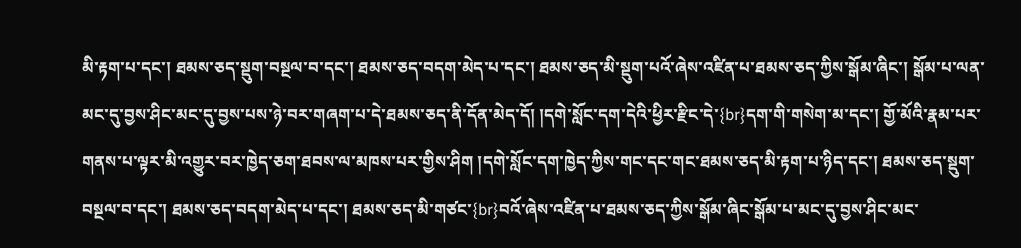མི་རྟག་པ་དང་། ཐམས་ཅད་སྡུག་བསྔལ་བ་དང་། ཐམས་ཅད་བདག་མེད་པ་དང་། ཐམས་ཅད་མི་སྡུག་པའོ་ཞེས་འཛིན་པ་ཐམས་ཅད་ཀྱིས་སྒོམ་ཞིང་། སྒོམ་པ་ལན་མང་དུ་བྱས་ཤིང་མང་དུ་བྱས་པས་ཉེ་བར་གཞག་པ་དེ་ཐམས་ཅད་ནི་དོན་མེད་དོ། །དགེ་སློང་དག་དེའི་ཕྱིར་རྫིང་དེ་{br}དག་གི་གསེག་མ་དང་། གྱོ་མོའི་རྣམ་པར་གནས་པ་ལྟར་མི་འགྱུར་བར་ཁྱེད་ཅག་ཐབས་ལ་མཁས་པར་གྱིས་ཤིག །དགེ་སློང་དག་ཁྱེད་ཀྱིས་གང་དང་གང་ཐམས་ཅད་མི་རྟག་པ་ཉིད་དང་། ཐམས་ཅད་སྡུག་བསྔལ་བ་དང་། ཐམས་ཅད་བདག་མེད་པ་དང་། ཐམས་ཅད་མི་གཙང་{br}བའོ་ཞེས་འཛིན་པ་ཐམས་ཅད་ཀྱིས་སྒོམ་ཞིང་སྒོམ་པ་མང་དུ་བྱས་ཤིང་མང་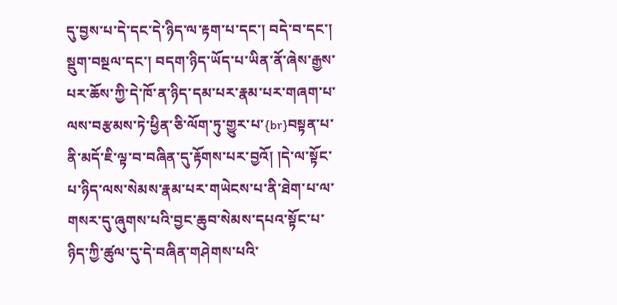དུ་བྱས་པ་དེ་དང་དེ་ཉིད་ལ་རྟག་པ་དང་། བདེ་བ་དང་། སྡུག་བསྔལ་དང་། བདག་ཉིད་ཡོད་པ་ཡིན་ནོ་ཞེས་རྒྱས་པར་ཆོས་ཀྱི་དེ་ཁོ་ན་ཉིད་དམ་པར་རྣམ་པར་གཞག་པ་ལས་བརྩམས་ཏེ་ཕྱིན་ཅི་ལོག་ཏུ་གྱུར་པ་{br}བསྟན་པ་ནི་མདོ་ཇི་ལྟ་བ་བཞིན་དུ་རྟོགས་པར་བྱའོ། །དེ་ལ་སྟོང་པ་ཉིད་ལས་སེམས་རྣམ་པར་གཡེངས་པ་ནི་ཐེག་པ་ལ་གསར་དུ་ཞུགས་པའི་བྱང་ཆུབ་སེམས་དཔའ་སྟོང་པ་ཉིད་ཀྱི་ཚུལ་དུ་དེ་བཞིན་གཤེགས་པའི་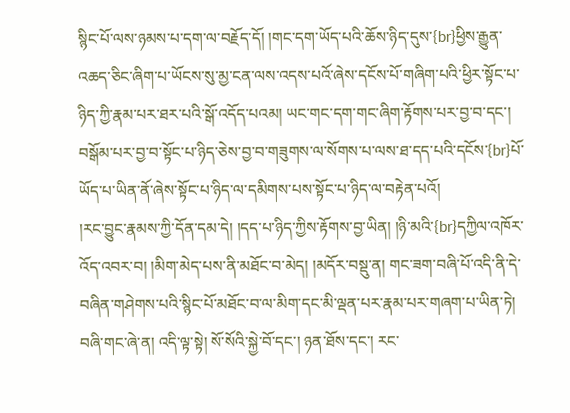སྙིང་པོ་ལས་ཉམས་པ་དག་ལ་བརྗོད་དོ། །གང་དག་ཡོད་པའི་ཆོས་ཉིད་དུས་{br}ཕྱིས་རྒྱུན་འཆད་ཅིང་ཞིག་པ་ཡོངས་སུ་མྱ་ངན་ལས་འདས་པའོ་ཞེས་དངོས་པོ་གཞིག་པའི་ཕྱིར་སྟོང་པ་ཉིད་ཀྱི་རྣམ་པར་ཐར་པའི་སྒོ་འདོད་པའམ། ཡང་གང་དག་གང་ཞིག་རྟོགས་པར་བྱ་བ་དང་། བསྒོམ་པར་བྱ་བ་སྟོང་པ་ཉིད་ཅེས་བྱ་བ་གཟུགས་ལ་སོགས་པ་ལས་ཐ་དད་པའི་དངོས་{br}པོ་ཡོད་པ་ཡིན་ནོ་ཞེས་སྟོང་པ་ཉིད་ལ་དམིགས་པས་སྟོང་པ་ཉིད་ལ་བརྟེན་པའོ།
།རང་བྱུང་རྣམས་ཀྱི་དོན་དམ་དེ། །དད་པ་ཉིད་ཀྱིས་རྟོགས་བྱ་ཡིན། །ཉི་མའི་{br}དཀྱིལ་འཁོར་འོད་འབར་བ། །མིག་མེད་པས་ནི་མཐོང་བ་མེད། །མདོར་བསྡུ་ན། གང་ཟག་བཞི་པོ་འདི་ནི་དེ་བཞིན་གཤེགས་པའི་སྙིང་པོ་མཐོང་བ་ལ་མིག་དང་མི་ལྡན་པར་རྣམ་པར་གཞག་པ་ཡིན་ཏེ། བཞི་གང་ཞེ་ན། འདི་ལྟ་སྟེ། སོ་སོའི་སྐྱེ་བོ་དང་། ཉན་ཐོས་དང་། རང་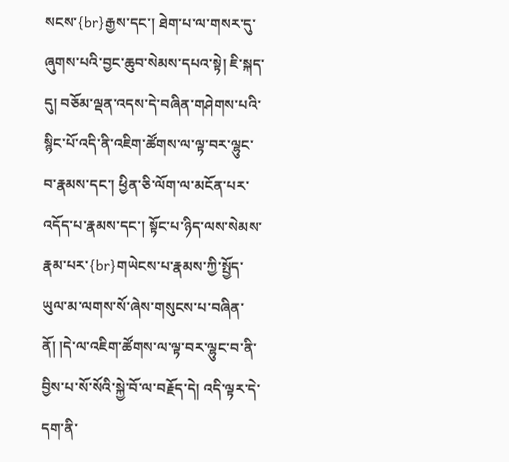སངས་{br}རྒྱས་དང་། ཐེག་པ་ལ་གསར་དུ་ཞུགས་པའི་བྱང་ཆུབ་སེམས་དཔའ་སྟེ། ཇི་སྐད་དུ། བཅོམ་ལྡན་འདས་དེ་བཞིན་གཤེགས་པའི་སྙིང་པོ་འདི་ནི་འཇིག་ཚོགས་ལ་ལྟ་བར་ལྷུང་བ་རྣམས་དང་། ཕྱིན་ཅི་ལོག་ལ་མངོན་པར་འདོད་པ་རྣམས་དང་། སྟོང་པ་ཉིད་ལས་སེམས་རྣམ་པར་{br}གཡེངས་པ་རྣམས་ཀྱི་སྤྱོད་ཡུལ་མ་ལགས་སོ་ཞེས་གསུངས་པ་བཞིན་ནོ། །དེ་ལ་འཇིག་ཚོགས་ལ་ལྟ་བར་ལྷུང་བ་ནི་བྱིས་པ་སོ་སོའི་སྐྱེ་བོ་ལ་བརྗོད་དེ། འདི་ལྟར་དེ་དག་ནི་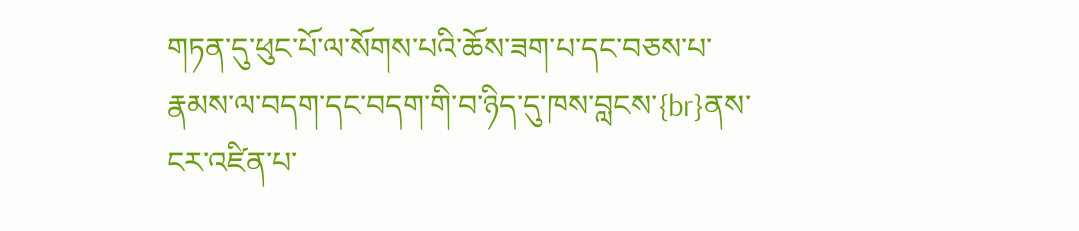གཏན་དུ་ཕུང་པོ་ལ་སོགས་པའི་ཆོས་ཟག་པ་དང་བཅས་པ་རྣམས་ལ་བདག་དང་བདག་གི་བ་ཉིད་དུ་ཁས་བླངས་{br}ནས་ངར་འཛིན་པ་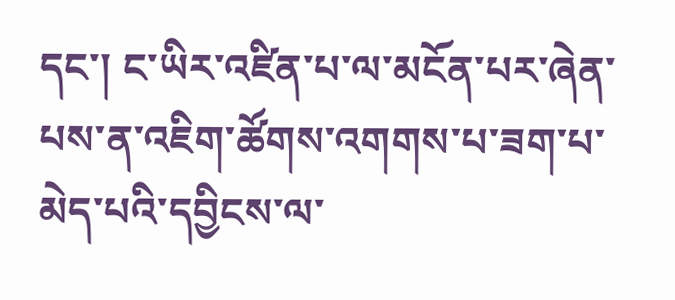དང་། ང་ཡིར་འཛིན་པ་ལ་མངོན་པར་ཞེན་པས་ན་འཇིག་ཚོགས་འགགས་པ་ཟག་པ་མེད་པའི་དབྱིངས་ལ་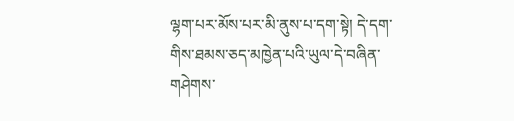ལྷག་པར་མོས་པར་མི་ནུས་པ་དག་སྟེ། དེ་དག་གིས་ཐམས་ཅད་མཁྱེན་པའི་ཡུལ་དེ་བཞིན་གཤེགས་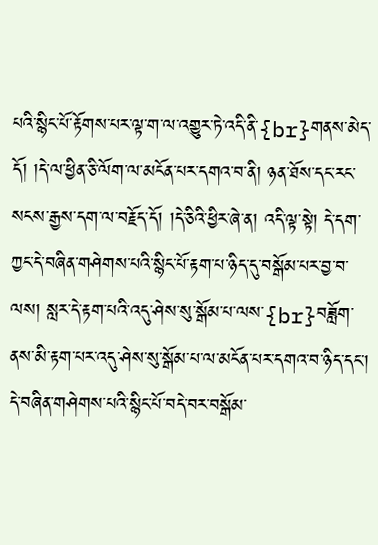པའི་སྙིང་པོ་རྟོགས་པར་ལྟ་ག་ལ་འགྱུར་ཏེ་འདི་ནི་{br}གནས་མེད་དོ། །དེ་ལ་ཕྱིན་ཅི་ལོག་ལ་མངོན་པར་དགའ་བ་ནི། ཉན་ཐོས་དང་རང་སངས་རྒྱས་དག་ལ་བརྗོད་དོ། །དེ་ཅིའི་ཕྱིར་ཞེ་ན། འདི་ལྟ་སྟེ། དེ་དག་ཀྱང་དེ་བཞིན་གཤེགས་པའི་སྙིང་པོ་རྟག་པ་ཉིད་དུ་བསྒོམ་པར་བྱ་བ་ལས། སླར་དེ་རྟག་པའི་འདུ་ཤེས་སུ་སྒོམ་པ་ལས་{br}བཟློག་ནས་མི་རྟག་པར་འདུ་ཤེས་སུ་སྒོམ་པ་ལ་མངོན་པར་དགའ་བ་ཉིད་དང་། དེ་བཞིན་གཤེགས་པའི་སྙིང་པོ་བདེ་བར་བསྒོམ་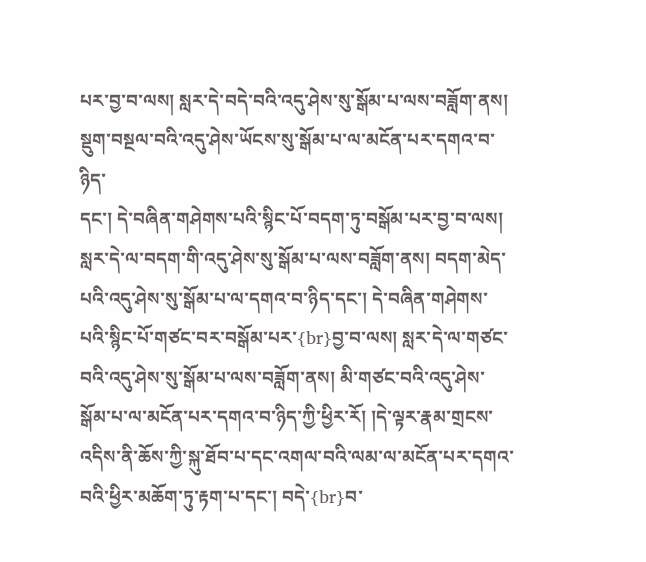པར་བྱ་བ་ལས། སླར་དེ་བདེ་བའི་འདུ་ཤེས་སུ་སྒོམ་པ་ལས་བཟློག་ནས། སྡུག་བསྔལ་བའི་འདུ་ཤེས་ཡོངས་སུ་སྒོམ་པ་ལ་མངོན་པར་དགའ་བ་ཉིད་
དང་། དེ་བཞིན་གཤེགས་པའི་སྙིང་པོ་བདག་ཏུ་བསྒོམ་པར་བྱ་བ་ལས། སླར་དེ་ལ་བདག་གི་འདུ་ཤེས་སུ་སྒོམ་པ་ལས་བཟློག་ནས། བདག་མེད་པའི་འདུ་ཤེས་སུ་སྒོམ་པ་ལ་དགའ་བ་ཉིད་དང་། དེ་བཞིན་གཤེགས་པའི་སྙིང་པོ་གཙང་བར་བསྒོམ་པར་{br}བྱ་བ་ལས། སླར་དེ་ལ་གཙང་བའི་འདུ་ཤེས་སུ་སྒོམ་པ་ལས་བཟློག་ནས། མི་གཙང་བའི་འདུ་ཤེས་སྒོམ་པ་ལ་མངོན་པར་དགའ་བ་ཉིད་ཀྱི་ཕྱིར་རོ། །དེ་ལྟར་རྣམ་གྲངས་འདིས་ནི་ཆོས་ཀྱི་སྐུ་ཐོབ་པ་དང་འགལ་བའི་ལམ་ལ་མངོན་པར་དགའ་བའི་ཕྱིར་མཆོག་ཏུ་རྟག་པ་དང་། བདེ་{br}བ་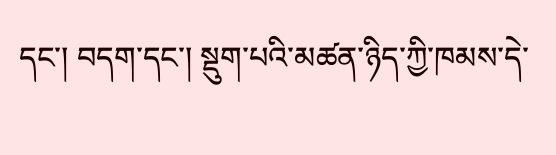དང་། བདག་དང་། སྡུག་པའི་མཚན་ཉིད་ཀྱི་ཁམས་དེ་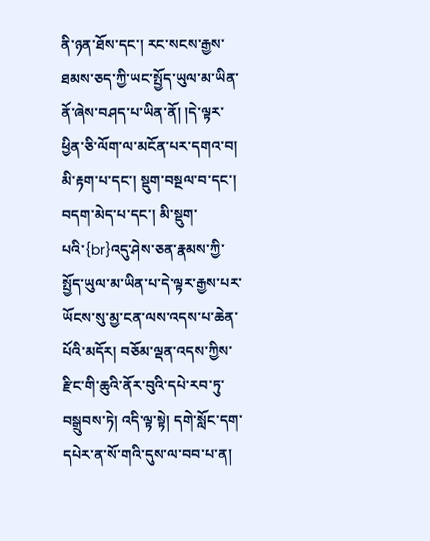ནི་ཉན་ཐོས་དང་། རང་སངས་རྒྱས་ཐམས་ཅད་ཀྱི་ཡང་སྤྱོད་ཡུལ་མ་ཡིན་ནོ་ཞེས་བཤད་པ་ཡིན་ནོ། །དེ་ལྟར་ཕྱིན་ཅི་ལོག་ལ་མངོན་པར་དགའ་བ། མི་རྟག་པ་དང་། སྡུག་བསྔལ་བ་དང་། བདག་མེད་པ་དང་། མི་སྡུག་པའི་{br}འདུ་ཤེས་ཅན་རྣམས་ཀྱི་སྤྱོད་ཡུལ་མ་ཡིན་པ་དེ་ལྟར་རྒྱས་པར་ཡོངས་སུ་མྱ་ངན་ལས་འདས་པ་ཆེན་པོའི་མདོར། བཅོམ་ལྡན་འདས་ཀྱིས་རྫིང་གི་ཆུའི་ནོར་བུའི་དཔེ་རབ་ཏུ་བསྒྲུབས་ཏེ། འདི་ལྟ་སྟེ། དགེ་སློང་དག་དཔེར་ན་སོ་གའི་དུས་ལ་བབ་པ་ན།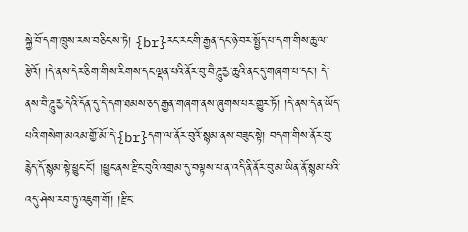སྐྱེ་བོ་དག་ཁྲུས་རས་བཅིངས་ཏེ། {br}རང་རང་གི་རྒྱན་དང་ཉེ་བར་སྤྱོད་པ་དག་གིས་ཆུ་ལ་རྩེའོ། །དེ་ནས་དེར་ཅིག་གིས་རིགས་དང་ལྡན་པའི་ནོར་བུ་བཻ་ཌཱུརྱ་ཆུའི་ནང་དུ་གཞག་པ་དང་། དེ་ནས་བཻ་ཌཱུརྱ་དེའི་དོན་དུ་དེ་དག་ཐམས་ཅད་རྒྱན་གཞག་ནས་ཞུགས་པར་གྱུར་ཏོ། །དེ་ནས་དེ་ན་ཡོད་པའི་གསེག་མའམ་གྱོ་མོ་དེ་{br}དག་ལ་ནོར་བུའོ་སྙམ་ནས་བཟུང་སྟེ། བདག་གིས་ནོར་བུ་རྙེད་དོ་སྙམ་སྟེ་ཕྱུང་ངོ། །ཕྱུང་ནས་རྫིང་བུའི་འགྲམ་དུ་བལྟས་པ་ན་འདི་ནི་ནོར་བུ་མ་ཡིན་ནོ་སྙམ་པའི་འདུ་ཤེས་རབ་ཏུ་འཇུག་གོ། །རྫིང་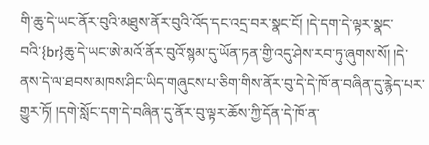གི་ཆུ་དེ་ཡང་ནོར་བུའི་མཐུས་ནོར་བུའི་འོད་དང་འདྲ་བར་སྣང་ངོ། །དེ་དག་དེ་ལྟར་སྣང་བའི་{br}ཆུ་དེ་ཡང་ཨེ་མའོ་ནོར་བུའོ་སྙམ་དུ་ཡོན་ཏན་གྱི་འདུ་ཤེས་རབ་ཏུ་ཞུགས་སོ། །དེ་ནས་དེ་ལ་ཐབས་མཁས་ཤིང་ཡིད་གཞུངས་པ་ཅིག་གིས་ནོར་བུ་དེ་དེ་ཁོ་ན་བཞིན་དུ་རྙེད་པར་གྱུར་ཏོ། །དགེ་སློང་དག་དེ་བཞིན་དུ་ནོར་བུ་ལྟར་ཆོས་ཀྱི་དོན་དེ་ཁོ་ན་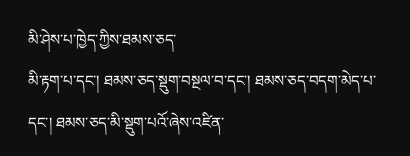མི་ཤེས་པ་ཁྱེད་ཀྱིས་ཐམས་ཅད་
མི་རྟག་པ་དང་། ཐམས་ཅད་སྡུག་བསྔལ་བ་དང་། ཐམས་ཅད་བདག་མེད་པ་དང་། ཐམས་ཅད་མི་སྡུག་པའོ་ཞེས་འཛིན་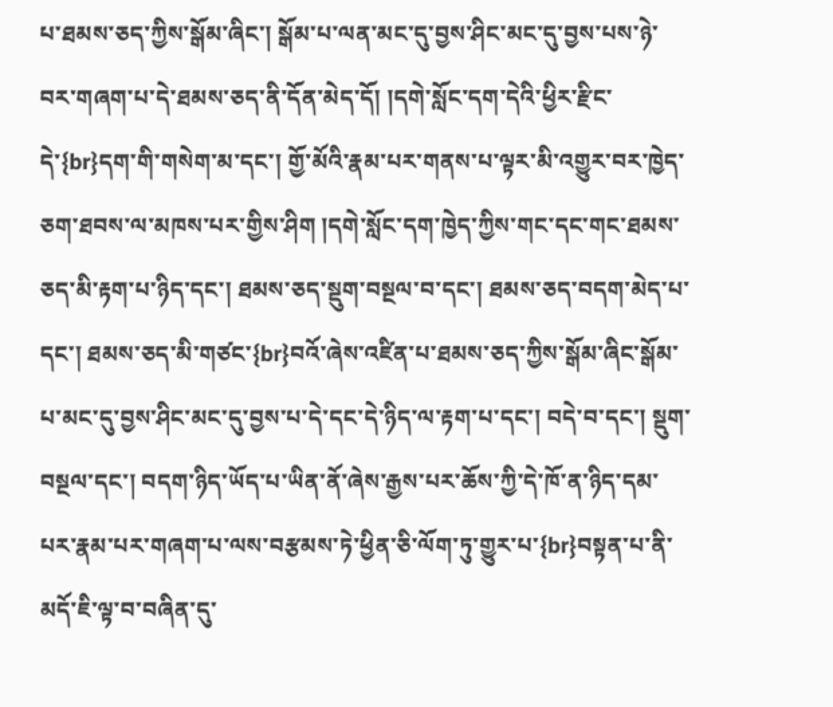པ་ཐམས་ཅད་ཀྱིས་སྒོམ་ཞིང་། སྒོམ་པ་ལན་མང་དུ་བྱས་ཤིང་མང་དུ་བྱས་པས་ཉེ་བར་གཞག་པ་དེ་ཐམས་ཅད་ནི་དོན་མེད་དོ། །དགེ་སློང་དག་དེའི་ཕྱིར་རྫིང་དེ་{br}དག་གི་གསེག་མ་དང་། གྱོ་མོའི་རྣམ་པར་གནས་པ་ལྟར་མི་འགྱུར་བར་ཁྱེད་ཅག་ཐབས་ལ་མཁས་པར་གྱིས་ཤིག །དགེ་སློང་དག་ཁྱེད་ཀྱིས་གང་དང་གང་ཐམས་ཅད་མི་རྟག་པ་ཉིད་དང་། ཐམས་ཅད་སྡུག་བསྔལ་བ་དང་། ཐམས་ཅད་བདག་མེད་པ་དང་། ཐམས་ཅད་མི་གཙང་{br}བའོ་ཞེས་འཛིན་པ་ཐམས་ཅད་ཀྱིས་སྒོམ་ཞིང་སྒོམ་པ་མང་དུ་བྱས་ཤིང་མང་དུ་བྱས་པ་དེ་དང་དེ་ཉིད་ལ་རྟག་པ་དང་། བདེ་བ་དང་། སྡུག་བསྔལ་དང་། བདག་ཉིད་ཡོད་པ་ཡིན་ནོ་ཞེས་རྒྱས་པར་ཆོས་ཀྱི་དེ་ཁོ་ན་ཉིད་དམ་པར་རྣམ་པར་གཞག་པ་ལས་བརྩམས་ཏེ་ཕྱིན་ཅི་ལོག་ཏུ་གྱུར་པ་{br}བསྟན་པ་ནི་མདོ་ཇི་ལྟ་བ་བཞིན་དུ་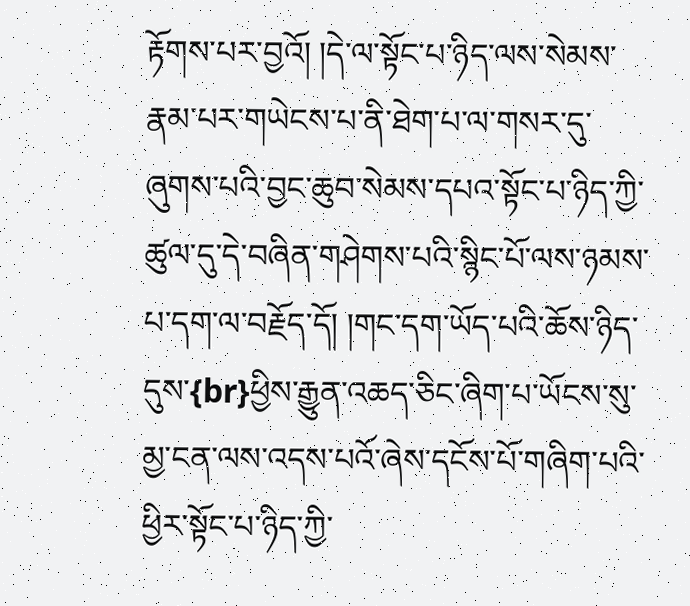རྟོགས་པར་བྱའོ། །དེ་ལ་སྟོང་པ་ཉིད་ལས་སེམས་རྣམ་པར་གཡེངས་པ་ནི་ཐེག་པ་ལ་གསར་དུ་ཞུགས་པའི་བྱང་ཆུབ་སེམས་དཔའ་སྟོང་པ་ཉིད་ཀྱི་ཚུལ་དུ་དེ་བཞིན་གཤེགས་པའི་སྙིང་པོ་ལས་ཉམས་པ་དག་ལ་བརྗོད་དོ། །གང་དག་ཡོད་པའི་ཆོས་ཉིད་དུས་{br}ཕྱིས་རྒྱུན་འཆད་ཅིང་ཞིག་པ་ཡོངས་སུ་མྱ་ངན་ལས་འདས་པའོ་ཞེས་དངོས་པོ་གཞིག་པའི་ཕྱིར་སྟོང་པ་ཉིད་ཀྱི་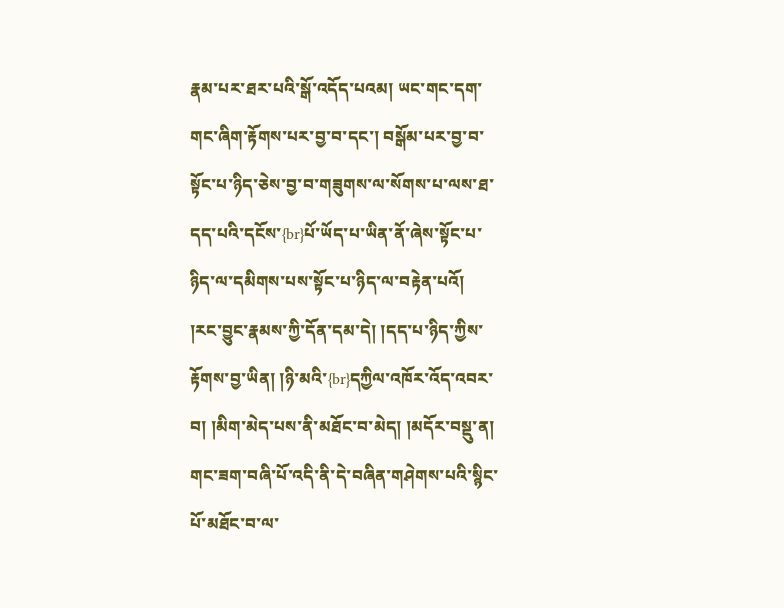རྣམ་པར་ཐར་པའི་སྒོ་འདོད་པའམ། ཡང་གང་དག་གང་ཞིག་རྟོགས་པར་བྱ་བ་དང་། བསྒོམ་པར་བྱ་བ་སྟོང་པ་ཉིད་ཅེས་བྱ་བ་གཟུགས་ལ་སོགས་པ་ལས་ཐ་དད་པའི་དངོས་{br}པོ་ཡོད་པ་ཡིན་ནོ་ཞེས་སྟོང་པ་ཉིད་ལ་དམིགས་པས་སྟོང་པ་ཉིད་ལ་བརྟེན་པའོ།
།རང་བྱུང་རྣམས་ཀྱི་དོན་དམ་དེ། །དད་པ་ཉིད་ཀྱིས་རྟོགས་བྱ་ཡིན། །ཉི་མའི་{br}དཀྱིལ་འཁོར་འོད་འབར་བ། །མིག་མེད་པས་ནི་མཐོང་བ་མེད། །མདོར་བསྡུ་ན། གང་ཟག་བཞི་པོ་འདི་ནི་དེ་བཞིན་གཤེགས་པའི་སྙིང་པོ་མཐོང་བ་ལ་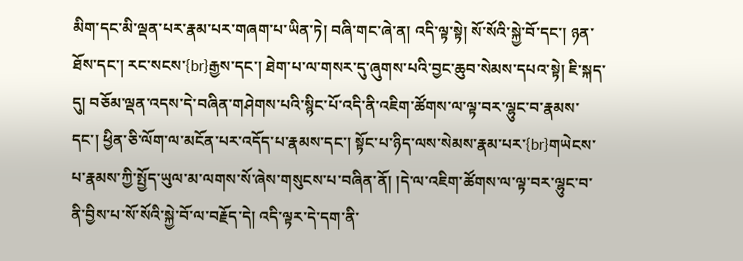མིག་དང་མི་ལྡན་པར་རྣམ་པར་གཞག་པ་ཡིན་ཏེ། བཞི་གང་ཞེ་ན། འདི་ལྟ་སྟེ། སོ་སོའི་སྐྱེ་བོ་དང་། ཉན་ཐོས་དང་། རང་སངས་{br}རྒྱས་དང་། ཐེག་པ་ལ་གསར་དུ་ཞུགས་པའི་བྱང་ཆུབ་སེམས་དཔའ་སྟེ། ཇི་སྐད་དུ། བཅོམ་ལྡན་འདས་དེ་བཞིན་གཤེགས་པའི་སྙིང་པོ་འདི་ནི་འཇིག་ཚོགས་ལ་ལྟ་བར་ལྷུང་བ་རྣམས་དང་། ཕྱིན་ཅི་ལོག་ལ་མངོན་པར་འདོད་པ་རྣམས་དང་། སྟོང་པ་ཉིད་ལས་སེམས་རྣམ་པར་{br}གཡེངས་པ་རྣམས་ཀྱི་སྤྱོད་ཡུལ་མ་ལགས་སོ་ཞེས་གསུངས་པ་བཞིན་ནོ། །དེ་ལ་འཇིག་ཚོགས་ལ་ལྟ་བར་ལྷུང་བ་ནི་བྱིས་པ་སོ་སོའི་སྐྱེ་བོ་ལ་བརྗོད་དེ། འདི་ལྟར་དེ་དག་ནི་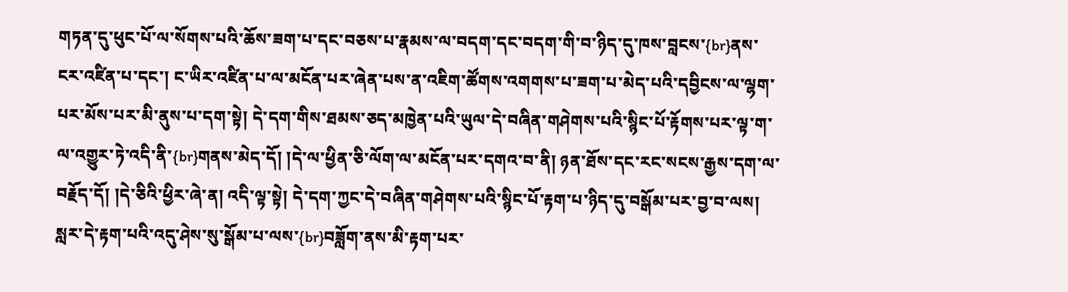གཏན་དུ་ཕུང་པོ་ལ་སོགས་པའི་ཆོས་ཟག་པ་དང་བཅས་པ་རྣམས་ལ་བདག་དང་བདག་གི་བ་ཉིད་དུ་ཁས་བླངས་{br}ནས་ངར་འཛིན་པ་དང་། ང་ཡིར་འཛིན་པ་ལ་མངོན་པར་ཞེན་པས་ན་འཇིག་ཚོགས་འགགས་པ་ཟག་པ་མེད་པའི་དབྱིངས་ལ་ལྷག་པར་མོས་པར་མི་ནུས་པ་དག་སྟེ། དེ་དག་གིས་ཐམས་ཅད་མཁྱེན་པའི་ཡུལ་དེ་བཞིན་གཤེགས་པའི་སྙིང་པོ་རྟོགས་པར་ལྟ་ག་ལ་འགྱུར་ཏེ་འདི་ནི་{br}གནས་མེད་དོ། །དེ་ལ་ཕྱིན་ཅི་ལོག་ལ་མངོན་པར་དགའ་བ་ནི། ཉན་ཐོས་དང་རང་སངས་རྒྱས་དག་ལ་བརྗོད་དོ། །དེ་ཅིའི་ཕྱིར་ཞེ་ན། འདི་ལྟ་སྟེ། དེ་དག་ཀྱང་དེ་བཞིན་གཤེགས་པའི་སྙིང་པོ་རྟག་པ་ཉིད་དུ་བསྒོམ་པར་བྱ་བ་ལས། སླར་དེ་རྟག་པའི་འདུ་ཤེས་སུ་སྒོམ་པ་ལས་{br}བཟློག་ནས་མི་རྟག་པར་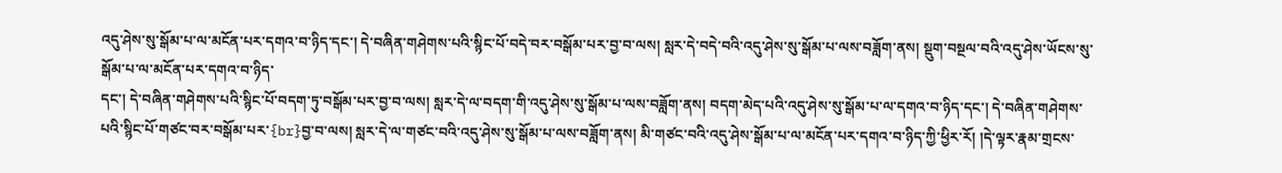འདུ་ཤེས་སུ་སྒོམ་པ་ལ་མངོན་པར་དགའ་བ་ཉིད་དང་། དེ་བཞིན་གཤེགས་པའི་སྙིང་པོ་བདེ་བར་བསྒོམ་པར་བྱ་བ་ལས། སླར་དེ་བདེ་བའི་འདུ་ཤེས་སུ་སྒོམ་པ་ལས་བཟློག་ནས། སྡུག་བསྔལ་བའི་འདུ་ཤེས་ཡོངས་སུ་སྒོམ་པ་ལ་མངོན་པར་དགའ་བ་ཉིད་
དང་། དེ་བཞིན་གཤེགས་པའི་སྙིང་པོ་བདག་ཏུ་བསྒོམ་པར་བྱ་བ་ལས། སླར་དེ་ལ་བདག་གི་འདུ་ཤེས་སུ་སྒོམ་པ་ལས་བཟློག་ནས། བདག་མེད་པའི་འདུ་ཤེས་སུ་སྒོམ་པ་ལ་དགའ་བ་ཉིད་དང་། དེ་བཞིན་གཤེགས་པའི་སྙིང་པོ་གཙང་བར་བསྒོམ་པར་{br}བྱ་བ་ལས། སླར་དེ་ལ་གཙང་བའི་འདུ་ཤེས་སུ་སྒོམ་པ་ལས་བཟློག་ནས། མི་གཙང་བའི་འདུ་ཤེས་སྒོམ་པ་ལ་མངོན་པར་དགའ་བ་ཉིད་ཀྱི་ཕྱིར་རོ། །དེ་ལྟར་རྣམ་གྲངས་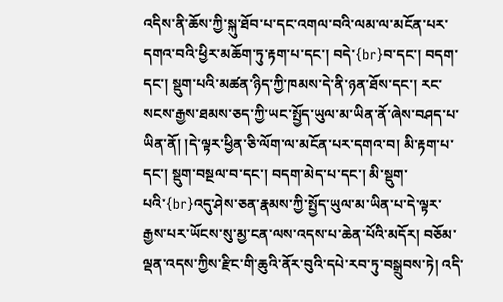འདིས་ནི་ཆོས་ཀྱི་སྐུ་ཐོབ་པ་དང་འགལ་བའི་ལམ་ལ་མངོན་པར་དགའ་བའི་ཕྱིར་མཆོག་ཏུ་རྟག་པ་དང་། བདེ་{br}བ་དང་། བདག་དང་། སྡུག་པའི་མཚན་ཉིད་ཀྱི་ཁམས་དེ་ནི་ཉན་ཐོས་དང་། རང་སངས་རྒྱས་ཐམས་ཅད་ཀྱི་ཡང་སྤྱོད་ཡུལ་མ་ཡིན་ནོ་ཞེས་བཤད་པ་ཡིན་ནོ། །དེ་ལྟར་ཕྱིན་ཅི་ལོག་ལ་མངོན་པར་དགའ་བ། མི་རྟག་པ་དང་། སྡུག་བསྔལ་བ་དང་། བདག་མེད་པ་དང་། མི་སྡུག་པའི་{br}འདུ་ཤེས་ཅན་རྣམས་ཀྱི་སྤྱོད་ཡུལ་མ་ཡིན་པ་དེ་ལྟར་རྒྱས་པར་ཡོངས་སུ་མྱ་ངན་ལས་འདས་པ་ཆེན་པོའི་མདོར། བཅོམ་ལྡན་འདས་ཀྱིས་རྫིང་གི་ཆུའི་ནོར་བུའི་དཔེ་རབ་ཏུ་བསྒྲུབས་ཏེ། འདི་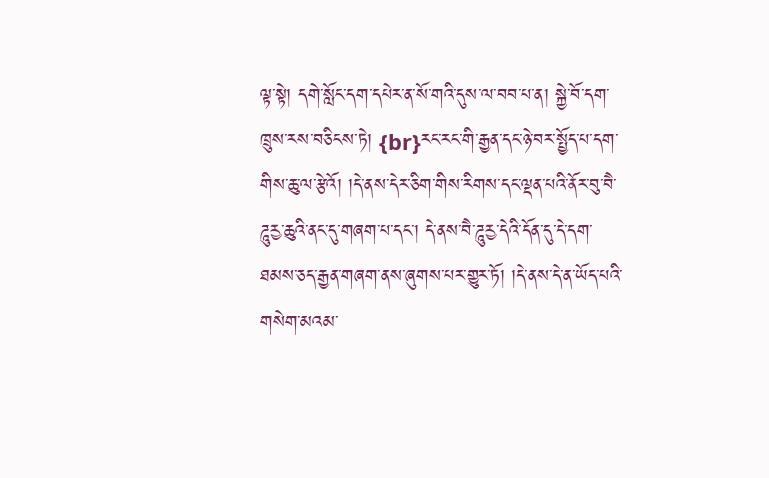ལྟ་སྟེ། དགེ་སློང་དག་དཔེར་ན་སོ་གའི་དུས་ལ་བབ་པ་ན། སྐྱེ་བོ་དག་ཁྲུས་རས་བཅིངས་ཏེ། {br}རང་རང་གི་རྒྱན་དང་ཉེ་བར་སྤྱོད་པ་དག་གིས་ཆུ་ལ་རྩེའོ། །དེ་ནས་དེར་ཅིག་གིས་རིགས་དང་ལྡན་པའི་ནོར་བུ་བཻ་ཌཱུརྱ་ཆུའི་ནང་དུ་གཞག་པ་དང་། དེ་ནས་བཻ་ཌཱུརྱ་དེའི་དོན་དུ་དེ་དག་ཐམས་ཅད་རྒྱན་གཞག་ནས་ཞུགས་པར་གྱུར་ཏོ། །དེ་ནས་དེ་ན་ཡོད་པའི་གསེག་མའམ་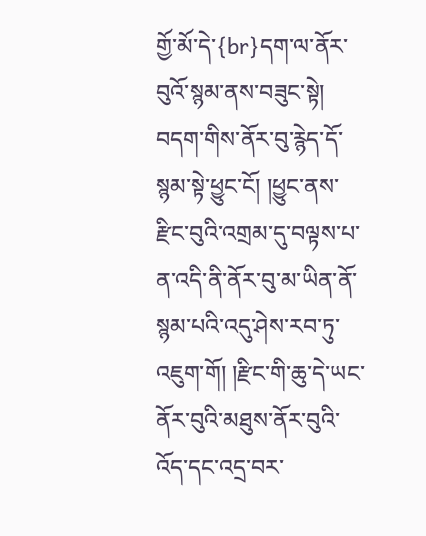གྱོ་མོ་དེ་{br}དག་ལ་ནོར་བུའོ་སྙམ་ནས་བཟུང་སྟེ། བདག་གིས་ནོར་བུ་རྙེད་དོ་སྙམ་སྟེ་ཕྱུང་ངོ། །ཕྱུང་ནས་རྫིང་བུའི་འགྲམ་དུ་བལྟས་པ་ན་འདི་ནི་ནོར་བུ་མ་ཡིན་ནོ་སྙམ་པའི་འདུ་ཤེས་རབ་ཏུ་འཇུག་གོ། །རྫིང་གི་ཆུ་དེ་ཡང་ནོར་བུའི་མཐུས་ནོར་བུའི་འོད་དང་འདྲ་བར་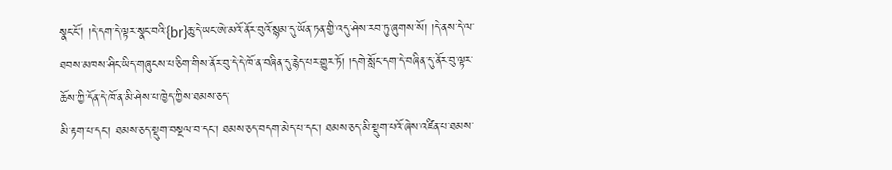སྣང་ངོ། །དེ་དག་དེ་ལྟར་སྣང་བའི་{br}ཆུ་དེ་ཡང་ཨེ་མའོ་ནོར་བུའོ་སྙམ་དུ་ཡོན་ཏན་གྱི་འདུ་ཤེས་རབ་ཏུ་ཞུགས་སོ། །དེ་ནས་དེ་ལ་ཐབས་མཁས་ཤིང་ཡིད་གཞུངས་པ་ཅིག་གིས་ནོར་བུ་དེ་དེ་ཁོ་ན་བཞིན་དུ་རྙེད་པར་གྱུར་ཏོ། །དགེ་སློང་དག་དེ་བཞིན་དུ་ནོར་བུ་ལྟར་ཆོས་ཀྱི་དོན་དེ་ཁོ་ན་མི་ཤེས་པ་ཁྱེད་ཀྱིས་ཐམས་ཅད་
མི་རྟག་པ་དང་། ཐམས་ཅད་སྡུག་བསྔལ་བ་དང་། ཐམས་ཅད་བདག་མེད་པ་དང་། ཐམས་ཅད་མི་སྡུག་པའོ་ཞེས་འཛིན་པ་ཐམས་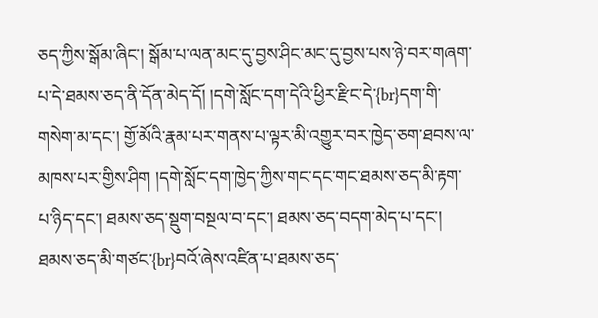ཅད་ཀྱིས་སྒོམ་ཞིང་། སྒོམ་པ་ལན་མང་དུ་བྱས་ཤིང་མང་དུ་བྱས་པས་ཉེ་བར་གཞག་པ་དེ་ཐམས་ཅད་ནི་དོན་མེད་དོ། །དགེ་སློང་དག་དེའི་ཕྱིར་རྫིང་དེ་{br}དག་གི་གསེག་མ་དང་། གྱོ་མོའི་རྣམ་པར་གནས་པ་ལྟར་མི་འགྱུར་བར་ཁྱེད་ཅག་ཐབས་ལ་མཁས་པར་གྱིས་ཤིག །དགེ་སློང་དག་ཁྱེད་ཀྱིས་གང་དང་གང་ཐམས་ཅད་མི་རྟག་པ་ཉིད་དང་། ཐམས་ཅད་སྡུག་བསྔལ་བ་དང་། ཐམས་ཅད་བདག་མེད་པ་དང་། ཐམས་ཅད་མི་གཙང་{br}བའོ་ཞེས་འཛིན་པ་ཐམས་ཅད་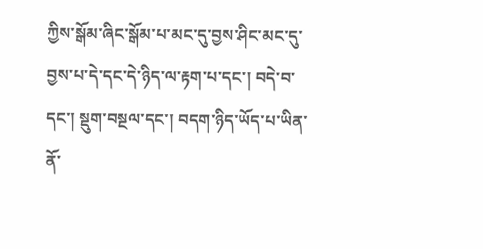ཀྱིས་སྒོམ་ཞིང་སྒོམ་པ་མང་དུ་བྱས་ཤིང་མང་དུ་བྱས་པ་དེ་དང་དེ་ཉིད་ལ་རྟག་པ་དང་། བདེ་བ་དང་། སྡུག་བསྔལ་དང་། བདག་ཉིད་ཡོད་པ་ཡིན་ནོ་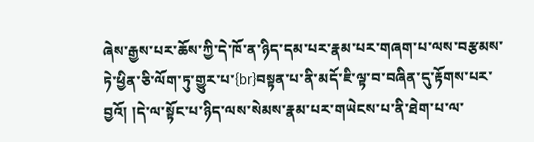ཞེས་རྒྱས་པར་ཆོས་ཀྱི་དེ་ཁོ་ན་ཉིད་དམ་པར་རྣམ་པར་གཞག་པ་ལས་བརྩམས་ཏེ་ཕྱིན་ཅི་ལོག་ཏུ་གྱུར་པ་{br}བསྟན་པ་ནི་མདོ་ཇི་ལྟ་བ་བཞིན་དུ་རྟོགས་པར་བྱའོ། །དེ་ལ་སྟོང་པ་ཉིད་ལས་སེམས་རྣམ་པར་གཡེངས་པ་ནི་ཐེག་པ་ལ་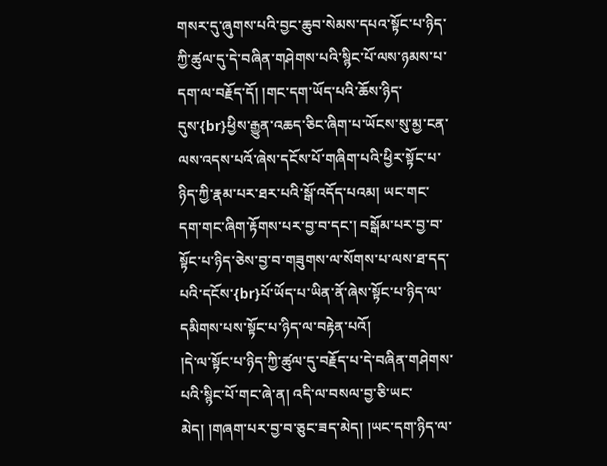གསར་དུ་ཞུགས་པའི་བྱང་ཆུབ་སེམས་དཔའ་སྟོང་པ་ཉིད་ཀྱི་ཚུལ་དུ་དེ་བཞིན་གཤེགས་པའི་སྙིང་པོ་ལས་ཉམས་པ་དག་ལ་བརྗོད་དོ། །གང་དག་ཡོད་པའི་ཆོས་ཉིད་དུས་{br}ཕྱིས་རྒྱུན་འཆད་ཅིང་ཞིག་པ་ཡོངས་སུ་མྱ་ངན་ལས་འདས་པའོ་ཞེས་དངོས་པོ་གཞིག་པའི་ཕྱིར་སྟོང་པ་ཉིད་ཀྱི་རྣམ་པར་ཐར་པའི་སྒོ་འདོད་པའམ། ཡང་གང་དག་གང་ཞིག་རྟོགས་པར་བྱ་བ་དང་། བསྒོམ་པར་བྱ་བ་སྟོང་པ་ཉིད་ཅེས་བྱ་བ་གཟུགས་ལ་སོགས་པ་ལས་ཐ་དད་པའི་དངོས་{br}པོ་ཡོད་པ་ཡིན་ནོ་ཞེས་སྟོང་པ་ཉིད་ལ་དམིགས་པས་སྟོང་པ་ཉིད་ལ་བརྟེན་པའོ།
།དེ་ལ་སྟོང་པ་ཉིད་ཀྱི་ཚུལ་དུ་བརྗོད་པ་དེ་བཞིན་གཤེགས་པའི་སྙིང་པོ་གང་ཞེ་ན། འདི་ལ་བསལ་བྱ་ཅི་ཡང་མེད། །གཞག་པར་བྱ་བ་ཅུང་ཟད་མེད། །ཡང་དག་ཉིད་ལ་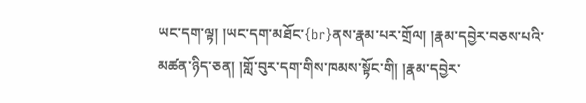ཡང་དག་ལྟ། །ཡང་དག་མཐོང་{br}ནས་རྣམ་པར་གྲོལ། །རྣམ་དབྱེར་བཅས་པའི་མཚན་ཉིད་ཅན། །གློ་བུར་དག་གིས་ཁམས་སྟོང་གི། །རྣམ་དབྱེར་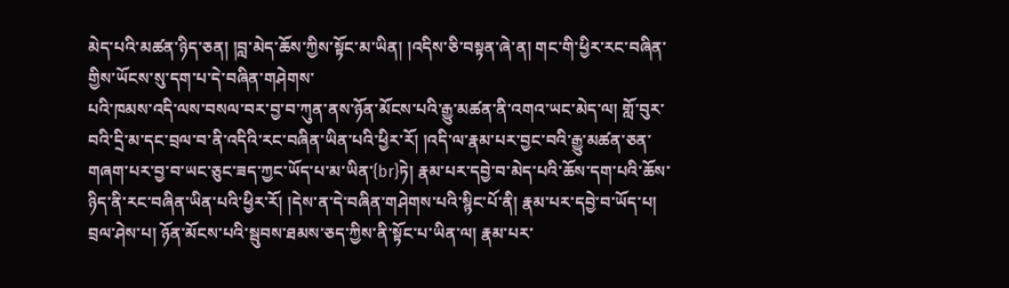མེད་པའི་མཚན་ཉིད་ཅན། །བླ་མེད་ཆོས་ཀྱིས་སྟོང་མ་ཡིན། །འདིས་ཅི་བསྟན་ཞེ་ན། གང་གི་ཕྱིར་རང་བཞིན་གྱིས་ཡོངས་སུ་དག་པ་དེ་བཞིན་གཤེགས་
པའི་ཁམས་འདི་ལས་བསལ་བར་བྱ་བ་ཀུན་ནས་ཉོན་མོངས་པའི་རྒྱུ་མཚན་ནི་འགའ་ཡང་མེད་ལ། གློ་བུར་བའི་དྲི་མ་དང་བྲལ་བ་ནི་འདིའི་རང་བཞིན་ཡིན་པའི་ཕྱིར་རོ། །འདི་ལ་རྣམ་པར་བྱང་བའི་རྒྱུ་མཚན་ཅན་གཞག་པར་བྱ་བ་ཡང་ཅུང་ཟད་ཀྱང་ཡོད་པ་མ་ཡིན་{br}ཏེ། རྣམ་པར་དབྱེ་བ་མེད་པའི་ཆོས་དག་པའི་ཆོས་ཉིད་ནི་རང་བཞིན་ཡིན་པའི་ཕྱིར་རོ། །དེས་ན་དེ་བཞིན་གཤེགས་པའི་སྙིང་པོ་ནི། རྣམ་པར་དབྱེ་བ་ཡོད་པ། བྲལ་ཤེས་པ། ཉོན་མོངས་པའི་སྦུབས་ཐམས་ཅད་ཀྱིས་ནི་སྟོང་པ་ཡིན་ལ། རྣམ་པར་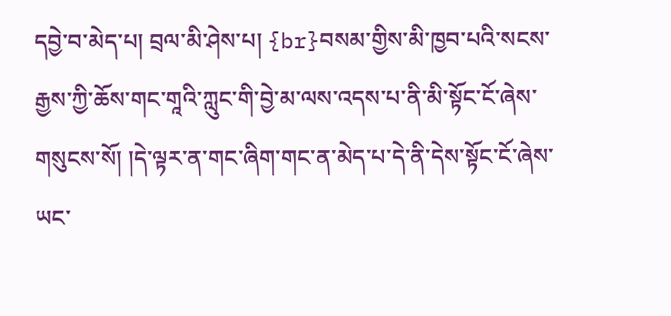དབྱེ་བ་མེད་པ། བྲལ་མི་ཤེས་པ། {br}བསམ་གྱིས་མི་ཁྱབ་པའི་སངས་རྒྱས་ཀྱི་ཆོས་གང་གཱའི་ཀླུང་གི་བྱེ་མ་ལས་འདས་པ་ནི་མི་སྟོང་ངོ་ཞེས་གསུངས་སོ། །དེ་ལྟར་ན་གང་ཞིག་གང་ན་མེད་པ་དེ་ནི་དེས་སྟོང་ངོ་ཞེས་ཡང་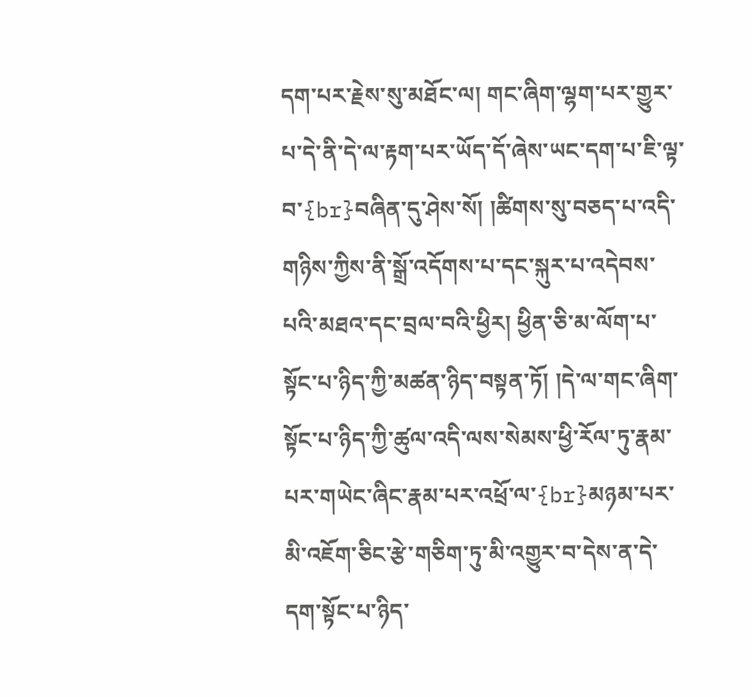དག་པར་རྗེས་སུ་མཐོང་ལ། གང་ཞིག་ལྷག་པར་གྱུར་པ་དེ་ནི་དེ་ལ་རྟག་པར་ཡོད་དོ་ཞེས་ཡང་དག་པ་ཇི་ལྟ་བ་{br}བཞིན་དུ་ཤེས་སོ། །ཚིགས་སུ་བཅད་པ་འདི་གཉིས་ཀྱིས་ནི་སྒྲོ་འདོགས་པ་དང་སྐུར་པ་འདེབས་པའི་མཐའ་དང་བྲལ་བའི་ཕྱིར། ཕྱིན་ཅི་མ་ལོག་པ་སྟོང་པ་ཉིད་ཀྱི་མཚན་ཉིད་བསྟན་ཏོ། །དེ་ལ་གང་ཞིག་སྟོང་པ་ཉིད་ཀྱི་ཚུལ་འདི་ལས་སེམས་ཕྱི་རོལ་ཏུ་རྣམ་པར་གཡེང་ཞིང་རྣམ་པར་འཕྲོ་ལ་{br}མཉམ་པར་མི་འཇོག་ཅིང་རྩེ་གཅིག་ཏུ་མི་འགྱུར་བ་དེས་ན་དེ་དག་སྟོང་པ་ཉིད་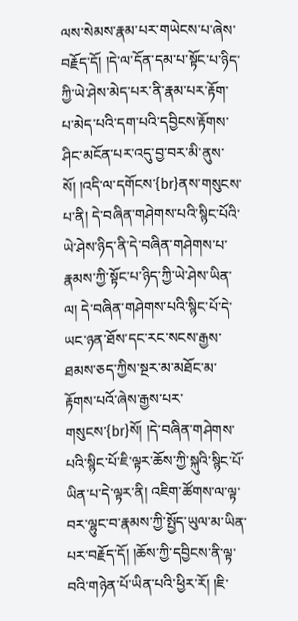ལས་སེམས་རྣམ་པར་གཡེངས་པ་ཞེས་བརྗོད་དོ། །དེ་ལ་དོན་དམ་པ་སྟོང་པ་ཉིད་ཀྱི་ཡེ་ཤེས་མེད་པར་ནི་རྣམ་པར་རྟོག་པ་མེད་པའི་དག་པའི་དབྱིངས་རྟོགས་ཤིང་མངོན་པར་འདུ་བྱ་བར་མི་ནུས་སོ། །འདི་ལ་དགོངས་{br}ནས་གསུངས་པ་ནི། དེ་བཞིན་གཤེགས་པའི་སྙིང་པོའི་ཡེ་ཤེས་ཉིད་ནི་དེ་བཞིན་གཤེགས་པ་རྣམས་ཀྱི་སྟོང་པ་ཉིད་ཀྱི་ཡེ་ཤེས་ཡིན་ལ། དེ་བཞིན་གཤེགས་པའི་སྙིང་པོ་དེ་ཡང་ཉན་ཐོས་དང་རང་སངས་རྒྱས་ཐམས་ཅད་ཀྱིས་སྔར་མ་མཐོང་མ་རྟོགས་པའོ་ཞེས་རྒྱས་པར་གསུངས་{br}སོ། །དེ་བཞིན་གཤེགས་པའི་སྙིང་པོ་ཇི་ལྟར་ཆོས་ཀྱི་སྐུའི་སྙིང་པོ་ཡིན་པ་དེ་ལྟར་ནི། འཇིག་ཚོགས་ལ་ལྟ་བར་ལྷུང་བ་རྣམས་ཀྱི་སྤྱོད་ཡུལ་མ་ཡིན་པར་བརྗོད་དོ། །ཆོས་ཀྱི་དབྱིངས་ནི་ལྟ་བའི་གཉེན་པོ་ཡིན་པའི་ཕྱིར་རོ། །ཇི་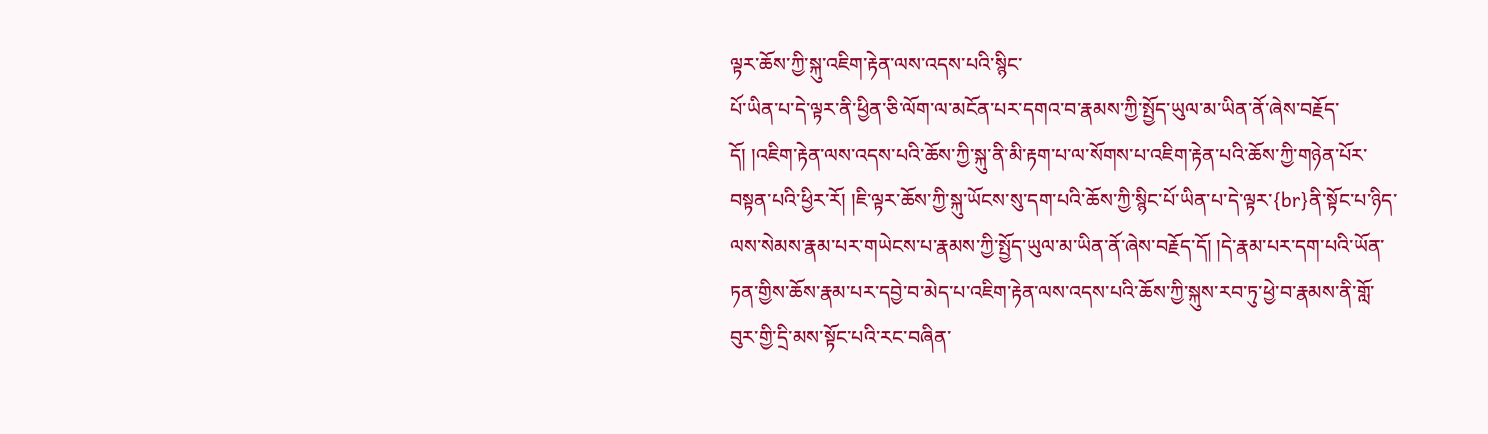ལྟར་ཆོས་ཀྱི་སྐུ་འཇིག་རྟེན་ལས་འདས་པའི་སྙིང་
པོ་ཡིན་པ་དེ་ལྟར་ནི་ཕྱིན་ཅི་ལོག་ལ་མངོན་པར་དགའ་བ་རྣམས་ཀྱི་སྤྱོད་ཡུལ་མ་ཡིན་ནོ་ཞེས་བརྗོད་དོ། །འཇིག་རྟེན་ལས་འདས་པའི་ཆོས་ཀྱི་སྐུ་ནི་མི་རྟག་པ་ལ་སོགས་པ་འཇིག་རྟེན་པའི་ཆོས་ཀྱི་གཉེན་པོར་བསྟན་པའི་ཕྱིར་རོ། །ཇི་ལྟར་ཆོས་ཀྱི་སྐུ་ཡོངས་སུ་དག་པའི་ཆོས་ཀྱི་སྙིང་པོ་ཡིན་པ་དེ་ལྟར་{br}ནི་སྟོང་པ་ཉིད་ལས་སེམས་རྣམ་པར་གཡེངས་པ་རྣམས་ཀྱི་སྤྱོད་ཡུལ་མ་ཡིན་ནོ་ཞེས་བརྗོད་དོ། །དེ་རྣམ་པར་དག་པའི་ཡོན་ཏན་གྱིས་ཆོས་རྣམ་པར་དབྱེ་བ་མེད་པ་འཇིག་རྟེན་ལས་འདས་པའི་ཆོས་ཀྱི་སྐུས་རབ་ཏུ་ཕྱེ་བ་རྣམས་ནི་གློ་བུར་གྱི་དྲི་མས་སྟོང་པའི་རང་བཞིན་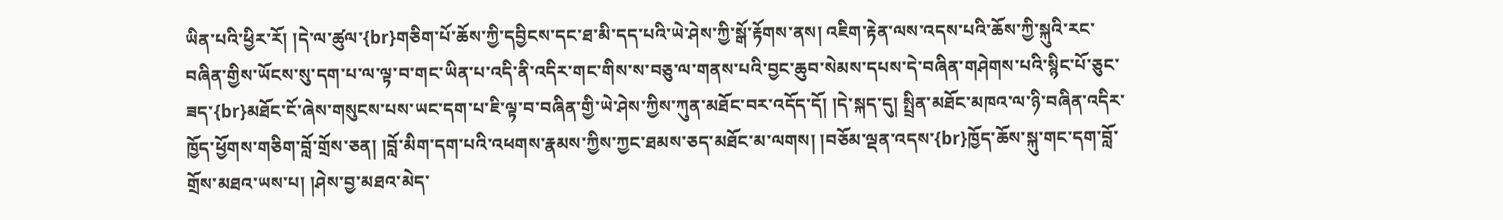ཡིན་པའི་ཕྱིར་རོ། །དེ་ལ་ཚུལ་{br}གཅིག་པོ་ཆོས་ཀྱི་དབྱིངས་དང་ཐ་མི་དད་པའི་ཡེ་ཤེས་ཀྱི་སྒོ་རྟོགས་ནས། འཇིག་རྟེན་ལས་འདས་པའི་ཆོས་ཀྱི་སྐུའི་རང་བཞིན་གྱིས་ཡོངས་སུ་དག་པ་ལ་ལྟ་བ་གང་ཡིན་པ་འདི་ནི་འདིར་གང་གིས་ས་བཅུ་ལ་གནས་པའི་བྱང་ཆུབ་སེམས་དཔས་དེ་བཞིན་གཤེགས་པའི་སྙིང་པོ་ཅུང་ཟད་{br}མཐོང་ངོ་ཞེས་གསུངས་པས་ཡང་དག་པ་ཇི་ལྟ་བ་བཞིན་གྱི་ཡེ་ཤེས་ཀྱིས་ཀུན་མཐོང་བར་འདོད་དོ། །དེ་སྐད་དུ། སྤྲིན་མཐོང་མཁའ་ལ་ཉི་བཞིན་འདིར་ཁྱོད་ཕྱོགས་གཅིག་བློ་གྲོས་ཅན། །བློ་མིག་དག་པའི་འཕགས་རྣམས་ཀྱིས་ཀྱང་ཐམས་ཅད་མཐོང་མ་ལགས། །བཅོམ་ལྡན་འདས་{br}ཁྱོད་ཆོས་སྐུ་གང་དག་བློ་གྲོས་མཐའ་ཡས་པ། །ཤེས་བྱ་མཐའ་མེད་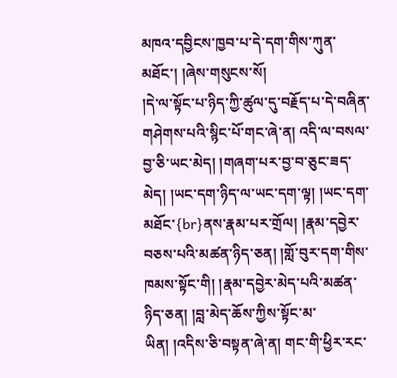མཁའ་དབྱིངས་ཁྱབ་པ་དེ་དག་གིས་ཀུན་མཐོང་། །ཞེས་གསུངས་སོ།
།དེ་ལ་སྟོང་པ་ཉིད་ཀྱི་ཚུལ་དུ་བརྗོད་པ་དེ་བཞིན་གཤེགས་པའི་སྙིང་པོ་གང་ཞེ་ན། འདི་ལ་བསལ་བྱ་ཅི་ཡང་མེད། །གཞག་པར་བྱ་བ་ཅུང་ཟད་མེད། །ཡང་དག་ཉིད་ལ་ཡང་དག་ལྟ། །ཡང་དག་མཐོང་{br}ནས་རྣམ་པར་གྲོལ། །རྣམ་དབྱེར་བཅས་པའི་མཚན་ཉིད་ཅན། །གློ་བུར་དག་གིས་ཁམས་སྟོང་གི། །རྣམ་དབྱེར་མེད་པའི་མཚན་ཉིད་ཅན། །བླ་མེད་ཆོས་ཀྱིས་སྟོང་མ་ཡིན། །འདིས་ཅི་བསྟན་ཞེ་ན། གང་གི་ཕྱིར་རང་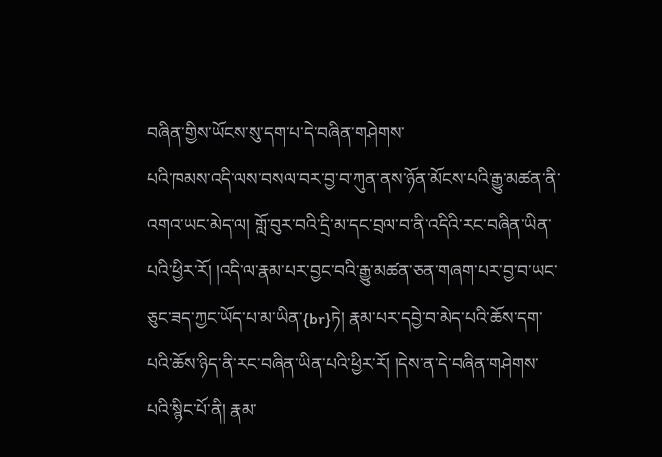བཞིན་གྱིས་ཡོངས་སུ་དག་པ་དེ་བཞིན་གཤེགས་
པའི་ཁམས་འདི་ལས་བསལ་བར་བྱ་བ་ཀུན་ནས་ཉོན་མོངས་པའི་རྒྱུ་མཚན་ནི་འགའ་ཡང་མེད་ལ། གློ་བུར་བའི་དྲི་མ་དང་བྲལ་བ་ནི་འདིའི་རང་བཞིན་ཡིན་པའི་ཕྱིར་རོ། །འདི་ལ་རྣམ་པར་བྱང་བའི་རྒྱུ་མཚན་ཅན་གཞག་པར་བྱ་བ་ཡང་ཅུང་ཟད་ཀྱང་ཡོད་པ་མ་ཡིན་{br}ཏེ། རྣམ་པར་དབྱེ་བ་མེད་པའི་ཆོས་དག་པའི་ཆོས་ཉིད་ནི་རང་བཞིན་ཡིན་པའི་ཕྱིར་རོ། །དེས་ན་དེ་བཞིན་གཤེགས་པའི་སྙིང་པོ་ནི། རྣམ་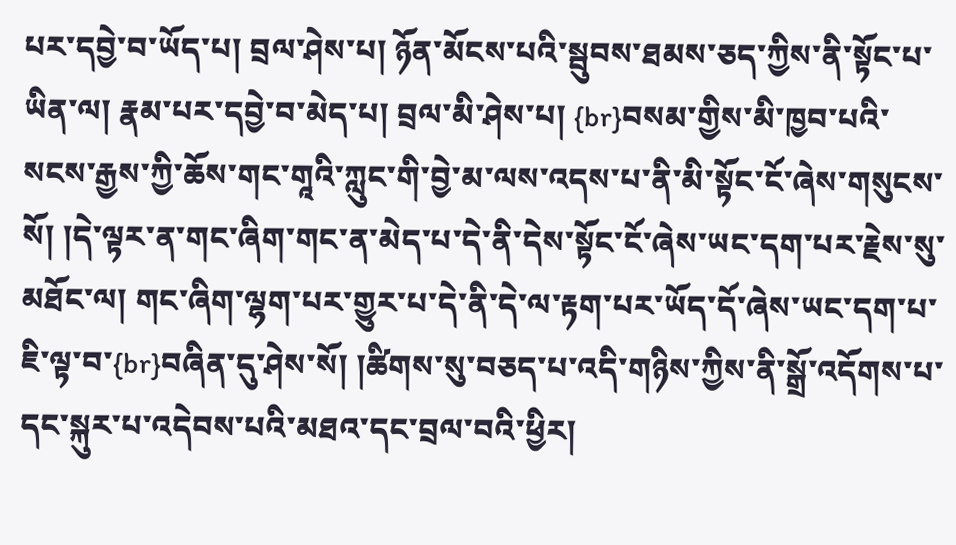པར་དབྱེ་བ་ཡོད་པ། བྲལ་ཤེས་པ། ཉོན་མོངས་པའི་སྦུབས་ཐམས་ཅད་ཀྱིས་ནི་སྟོང་པ་ཡིན་ལ། རྣམ་པར་དབྱེ་བ་མེད་པ། བྲལ་མི་ཤེས་པ། {br}བསམ་གྱིས་མི་ཁྱབ་པའི་སངས་རྒྱས་ཀྱི་ཆོས་གང་གཱའི་ཀླུང་གི་བྱེ་མ་ལས་འདས་པ་ནི་མི་སྟོང་ངོ་ཞེས་གསུངས་སོ། །དེ་ལྟར་ན་གང་ཞིག་གང་ན་མེད་པ་དེ་ནི་དེས་སྟོང་ངོ་ཞེས་ཡང་དག་པར་རྗེས་སུ་མཐོང་ལ། གང་ཞིག་ལྷག་པར་གྱུར་པ་དེ་ནི་དེ་ལ་རྟག་པར་ཡོད་དོ་ཞེས་ཡང་དག་པ་ཇི་ལྟ་བ་{br}བཞིན་དུ་ཤེས་སོ། །ཚིགས་སུ་བཅད་པ་འདི་གཉིས་ཀྱིས་ནི་སྒྲོ་འདོགས་པ་དང་སྐུར་པ་འདེབས་པའི་མཐའ་དང་བྲལ་བའི་ཕྱིར།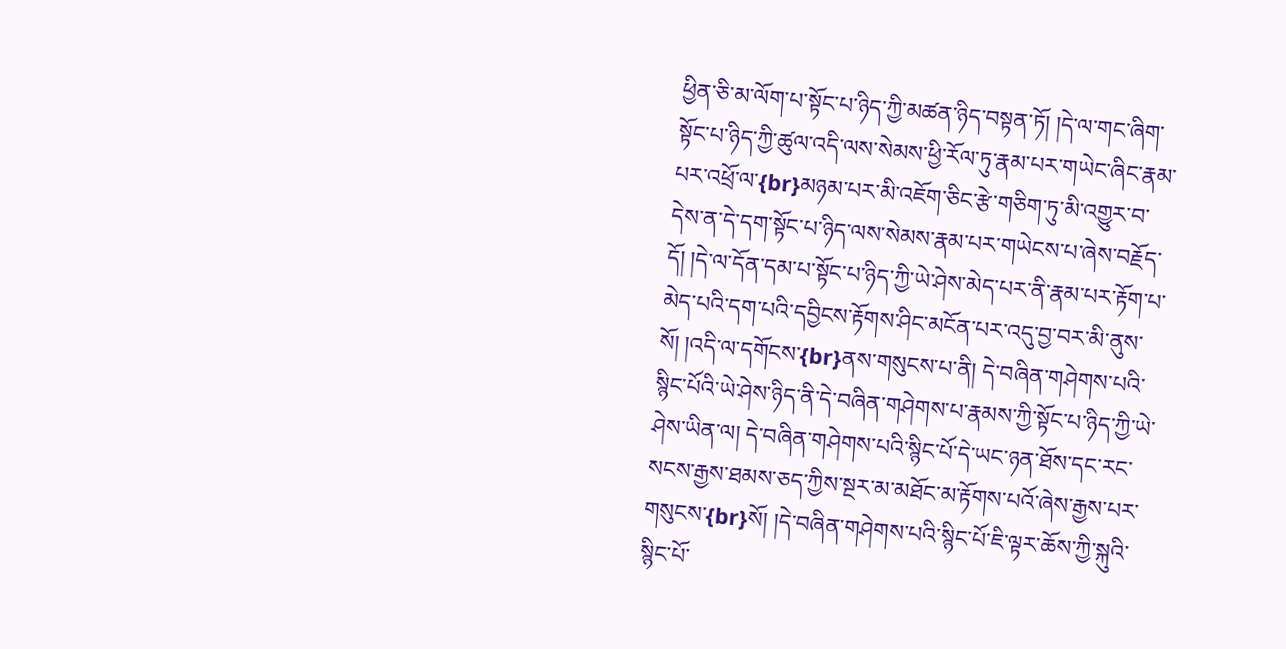ཕྱིན་ཅི་མ་ལོག་པ་སྟོང་པ་ཉིད་ཀྱི་མཚན་ཉིད་བསྟན་ཏོ། །དེ་ལ་གང་ཞིག་སྟོང་པ་ཉིད་ཀྱི་ཚུལ་འདི་ལས་སེམས་ཕྱི་རོལ་ཏུ་རྣམ་པར་གཡེང་ཞིང་རྣམ་པར་འཕྲོ་ལ་{br}མཉམ་པར་མི་འཇོག་ཅིང་རྩེ་གཅིག་ཏུ་མི་འགྱུར་བ་དེས་ན་དེ་དག་སྟོང་པ་ཉིད་ལས་སེམས་རྣམ་པར་གཡེངས་པ་ཞེས་བརྗོད་དོ། །དེ་ལ་དོན་དམ་པ་སྟོང་པ་ཉིད་ཀྱི་ཡེ་ཤེས་མེད་པར་ནི་རྣམ་པར་རྟོག་པ་མེད་པའི་དག་པའི་དབྱིངས་རྟོགས་ཤིང་མངོན་པར་འདུ་བྱ་བར་མི་ནུས་སོ། །འདི་ལ་དགོངས་{br}ནས་གསུངས་པ་ནི། དེ་བཞིན་གཤེགས་པའི་སྙིང་པོའི་ཡེ་ཤེས་ཉིད་ནི་དེ་བཞིན་གཤེགས་པ་རྣམས་ཀྱི་སྟོང་པ་ཉིད་ཀྱི་ཡེ་ཤེས་ཡིན་ལ། དེ་བཞིན་གཤེགས་པའི་སྙིང་པོ་དེ་ཡང་ཉན་ཐོས་དང་རང་སངས་རྒྱས་ཐམས་ཅད་ཀྱིས་སྔར་མ་མཐོང་མ་རྟོགས་པའོ་ཞེས་རྒྱས་པར་གསུངས་{br}སོ། །དེ་བཞིན་གཤེགས་པའི་སྙིང་པོ་ཇི་ལྟར་ཆོས་ཀྱི་སྐུའི་སྙིང་པོ་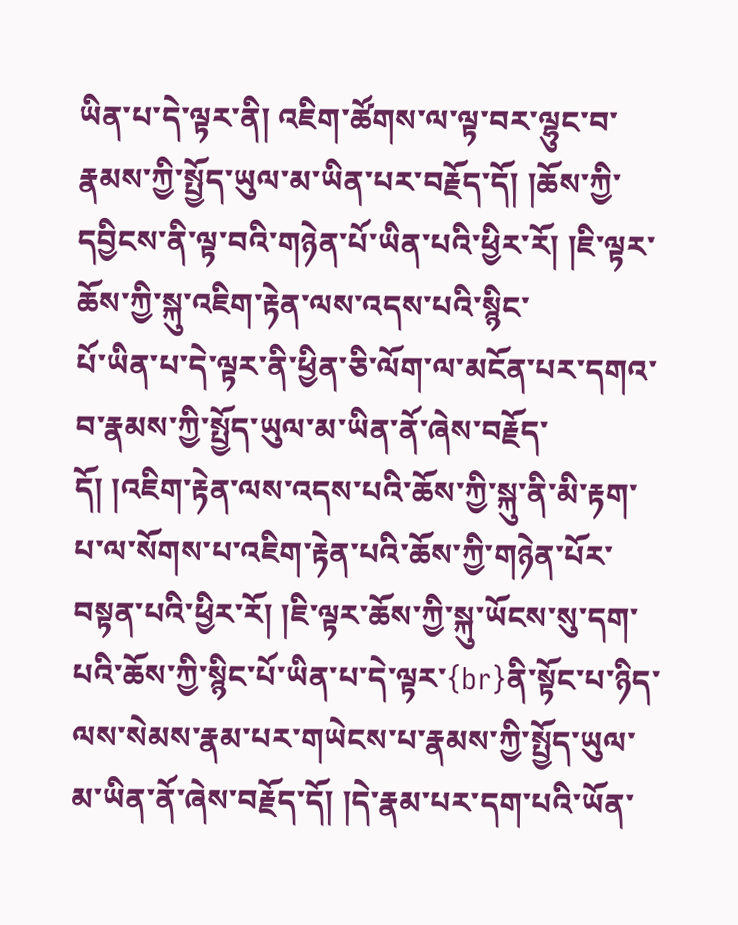ཡིན་པ་དེ་ལྟར་ནི། འཇིག་ཚོགས་ལ་ལྟ་བར་ལྷུང་བ་རྣམས་ཀྱི་སྤྱོད་ཡུལ་མ་ཡིན་པར་བརྗོད་དོ། །ཆོས་ཀྱི་དབྱིངས་ནི་ལྟ་བའི་གཉེན་པོ་ཡིན་པའི་ཕྱིར་རོ། །ཇི་ལྟར་ཆོས་ཀྱི་སྐུ་འཇིག་རྟེན་ལས་འདས་པའི་སྙིང་
པོ་ཡིན་པ་དེ་ལྟར་ནི་ཕྱིན་ཅི་ལོག་ལ་མངོན་པར་དགའ་བ་རྣམས་ཀྱི་སྤྱོད་ཡུལ་མ་ཡིན་ནོ་ཞེས་བརྗོད་དོ། །འཇིག་རྟེན་ལས་འདས་པའི་ཆོས་ཀྱི་སྐུ་ནི་མི་རྟག་པ་ལ་སོགས་པ་འཇིག་རྟེན་པའི་ཆོས་ཀྱི་གཉེན་པོར་བསྟན་པའི་ཕྱིར་རོ། །ཇི་ལྟར་ཆོས་ཀྱི་སྐུ་ཡོངས་སུ་དག་པའི་ཆོས་ཀྱི་སྙིང་པོ་ཡིན་པ་དེ་ལྟར་{br}ནི་སྟོང་པ་ཉིད་ལས་སེམས་རྣམ་པར་གཡེངས་པ་རྣམས་ཀྱི་སྤྱོད་ཡུལ་མ་ཡིན་ནོ་ཞེས་བརྗོད་དོ། །དེ་རྣམ་པར་དག་པའི་ཡོན་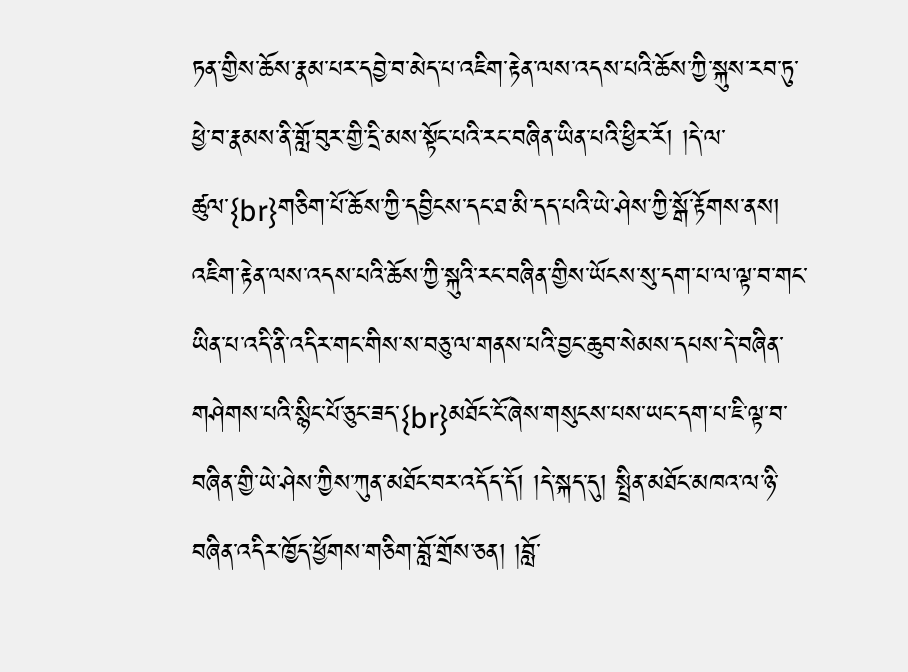ཏན་གྱིས་ཆོས་རྣམ་པར་དབྱེ་བ་མེད་པ་འཇིག་རྟེན་ལས་འདས་པའི་ཆོས་ཀྱི་སྐུས་རབ་ཏུ་ཕྱེ་བ་རྣམས་ནི་གློ་བུར་གྱི་དྲི་མས་སྟོང་པའི་རང་བཞིན་ཡིན་པའི་ཕྱིར་རོ། །དེ་ལ་ཚུལ་{br}གཅིག་པོ་ཆོས་ཀྱི་དབྱིངས་དང་ཐ་མི་དད་པའི་ཡེ་ཤེས་ཀྱི་སྒོ་རྟོགས་ནས། འཇིག་རྟེན་ལས་འདས་པའི་ཆོས་ཀྱི་སྐུའི་རང་བཞིན་གྱིས་ཡོངས་སུ་དག་པ་ལ་ལྟ་བ་གང་ཡིན་པ་འདི་ནི་འདིར་གང་གིས་ས་བཅུ་ལ་གནས་པའི་བྱང་ཆུབ་སེམས་དཔས་དེ་བཞིན་གཤེགས་པའི་སྙིང་པོ་ཅུང་ཟད་{br}མཐོང་ངོ་ཞེས་གསུངས་པས་ཡང་དག་པ་ཇི་ལྟ་བ་བཞིན་གྱི་ཡེ་ཤེས་ཀྱིས་ཀུན་མཐོང་བར་འདོད་དོ། །དེ་སྐད་དུ། སྤྲིན་མཐོང་མཁའ་ལ་ཉི་བཞིན་འདིར་ཁྱོད་ཕྱོགས་གཅིག་བློ་གྲོས་ཅན། །བློ་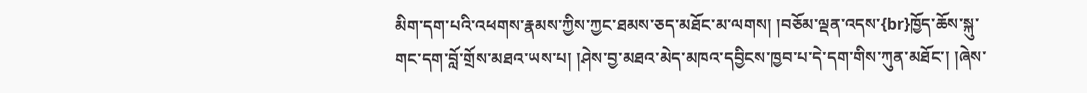མིག་དག་པའི་འཕགས་རྣམས་ཀྱིས་ཀྱང་ཐམས་ཅད་མཐོང་མ་ལགས། །བཅོམ་ལྡན་འདས་{br}ཁྱོད་ཆོས་སྐུ་གང་དག་བློ་གྲོས་མཐའ་ཡས་པ། །ཤེས་བྱ་མཐའ་མེད་མཁའ་དབྱིངས་ཁྱབ་པ་དེ་དག་གིས་ཀུན་མཐོང་། །ཞེས་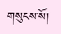གསུངས་སོ།